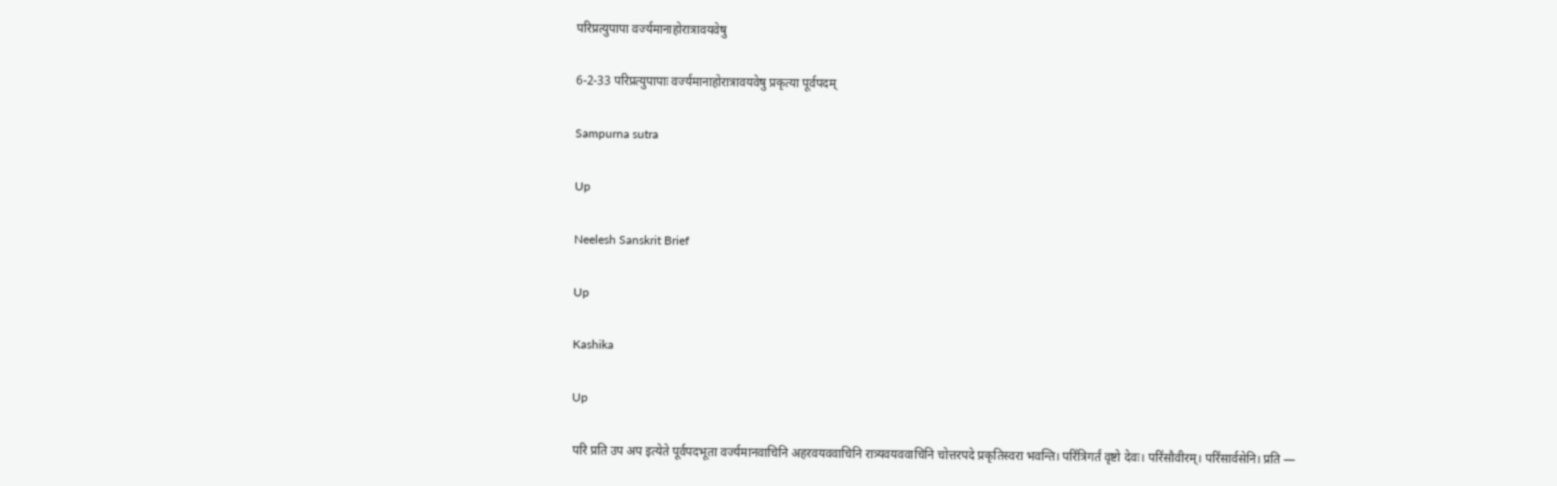परिप्रत्युपापा वर्ज्यमानाहोरात्रावयवेषु

6-2-33 परिप्रत्युपापाः वर्ज्यमानाहोरात्रावयवेषु प्रकृत्या पूर्वपदम्

Sampurna sutra

Up

Neelesh Sanskrit Brief

Up

Kashika

Up

परि प्रति उप अप इत्येते पूर्वपदभूता वर्ज्यमानवाचिनि अहरवयववाचिनि रात्र्यवयववाचिनि चोत्तरपदे प्रकृतिस्वरा भवन्ति। परि॑त्रिगर्तं वृष्टो देवः। परि॑सौवीरम्। परि॑सार्वसेनि। प्रति —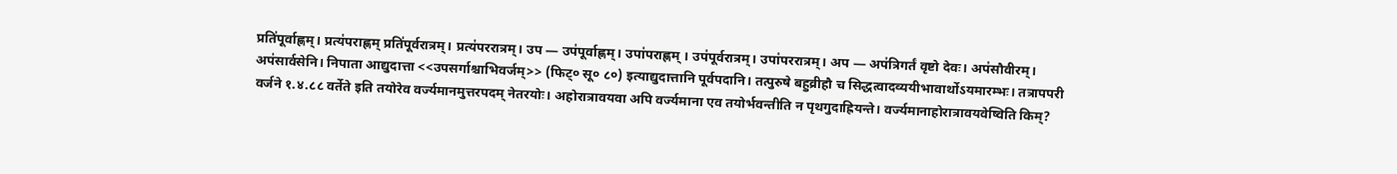प्रति॑पूर्वाह्णम्। प्रत्य॑पराह्णम् प्रति॑पूर्वरात्रम्। प्रत्य॑पररात्रम्। उप — उप॑पूर्वाह्णम्। उपा॑पराह्णम् । उप॑पूर्वरात्रम्। उपा॑पररात्रम्। अप — अप॑त्रिगर्तं वृष्टो देवः। अप॑सौवीरम्। अप॑सार्वसेनि। निपाता आद्युदात्ता <<उपसर्गाश्चाभिवर्जम्>> (फिट्० सू० ८०) इत्याद्युदात्तानि पूर्वपदानि। तत्पुरुषे बहुव्रीहौ च सिद्धत्वादव्ययीभावार्थोऽयमारम्भः। तत्रापपरी वर्जने १.४.८८ वर्तेते इति तयोरेव वर्ज्यमानमुत्तरपदम् नेतरयोः। अहोरात्रावयवा अपि वर्ज्यमाना एव तयोर्भवन्तीति न पृथगुदाह्रियन्ते। वर्ज्यमानाहोरात्रावयवेष्विति किम्?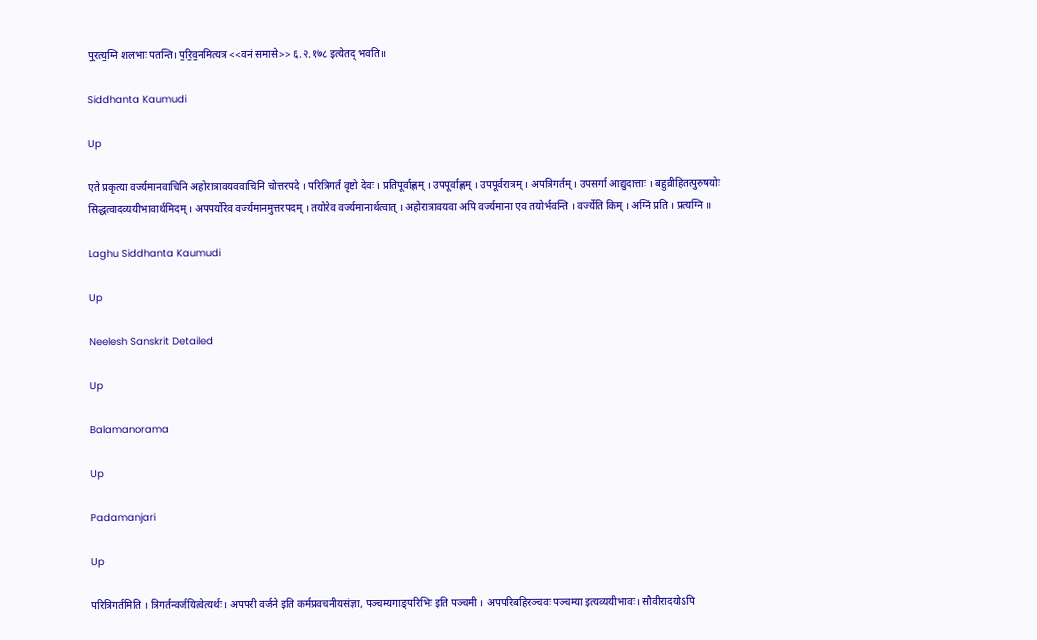प्॒रत्य॒ग्नि शलभाः पतन्ति। प॒रि॒व॒नमित्यत्र <<वनं समासे>> ६.२.१७८ इत्येतद् भवति॥

Siddhanta Kaumudi

Up

एते प्रकृत्या वर्ज्यमानवाचिनि अहोरात्रावयववाचिनि चोत्तरपदे । परित्रिगर्तं वृष्टो देवः । प्रतिपूर्वाह्णम् । उपपूर्वाह्णम् । उपपूर्वरात्रम् । अपत्रिगर्तम् । उपसर्गा आद्युदात्ताः । बहुव्रीहितत्पुरुषयोः सिद्धत्वादव्ययीभावार्थमिदम् । अपपर्योरेव वर्ज्यमानमुत्तरपदम् । तयोरेव वर्ज्यमानार्थत्वात् । अहोरात्रावयवा अपि वर्ज्यमाना एव तयोर्भवन्ति । वर्ज्येति किम् । अग्निं प्रति । प्रत्यग्नि ॥

Laghu Siddhanta Kaumudi

Up

Neelesh Sanskrit Detailed

Up

Balamanorama

Up

Padamanjari

Up

परित्रिगर्तमिति । त्रिगर्तन्वर्जयित्वेत्यर्थः। अपपरी वर्जने इति कर्मप्रवचनीयसंज्ञा, पञ्चम्यगाङ्परिभिः इति पञ्चमी । अपपरिबहिरञ्चवः पञ्चम्या इत्यव्ययीभावः। सौवीरादयोऽपि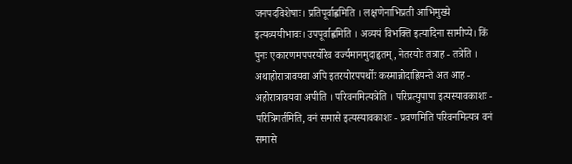जनपदविशेषाः। प्रतिपूर्वाह्णमिति । लक्षणेनाभिप्रती आभिमुख्ये इत्यव्ययीभावः। उपपूर्वाह्णमिति । अव्ययं विभक्ति इत्यादिना सामीप्ये। किं पुनः एकारणमपपरर्योरेव वर्ज्यमानमुदाहृतम्, नेतरयोः तत्राह - तत्रेति । अथाहोरात्रावयवा अपि इतरयोरपपर्थोः कस्मान्नोदाह्रियन्ते अत आह - अहोरात्रावयवा अपीति । परिवनमित्यत्रेति । परिप्रत्युपापा इत्यस्यावकाशः - परित्रिगर्तमिति, वनं समासे इत्यस्यावकाशः - प्रवणमिति परिवनमित्यत्र वनं समासे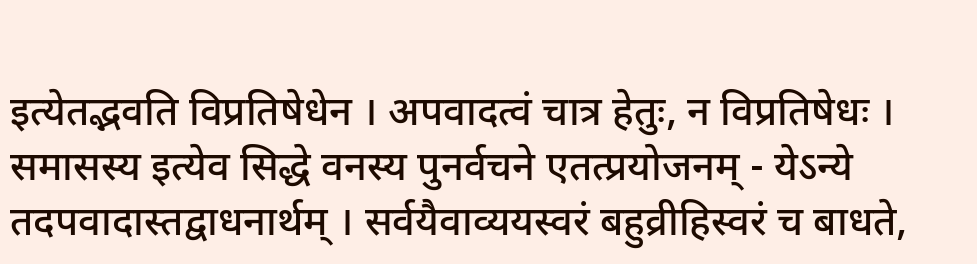इत्येतद्भवति विप्रतिषेधेन । अपवादत्वं चात्र हेतुः, न विप्रतिषेधः । समासस्य इत्येव सिद्धे वनस्य पुनर्वचने एतत्प्रयोजनम् - येऽन्ये तदपवादास्तद्वाधनार्थम् । सर्वयैवाव्ययस्वरं बहुव्रीहिस्वरं च बाधते,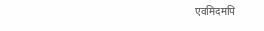एवमिदमपि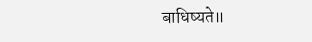बाधिष्यते॥